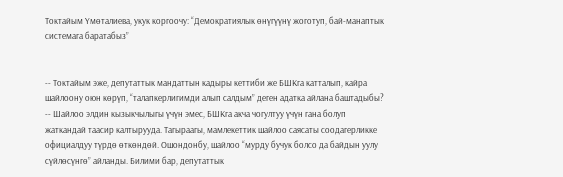Токтайым Үмөталиева, укук коргоочу: “Демократиялык өнүгүүнү жоготуп, бай-манаптык системага баратабыз”


-- Токтайым эже, депутаттык мандаттын кадыры кеттиби же БШКга катталып, кайра шайлоону оюн көрүп, “талапкерлигимди алып салдым” деген адатка айлана баштадыбы?
-- Шайлоо элдин кызыкчылыгы үчүн эмес, БШКга акча чогултуу үчүн гана болуп жаткандай таасир калтырууда. Тагыраагы, мамлекеттик шайлоо саясаты соодагерликке официалдуу түрдө өткөндөй. Ошондонбу, шайлоо “мурду бучук болсо да байдын уулу сүйлөсүнгө” айланды. Билими бар, депутаттык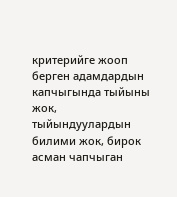критерийге жооп берген адамдардын капчыгында тыйыны жок, тыйындуулардын билими жок, бирок асман чапчыган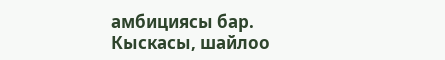амбициясы бар. Кыскасы, шайлоо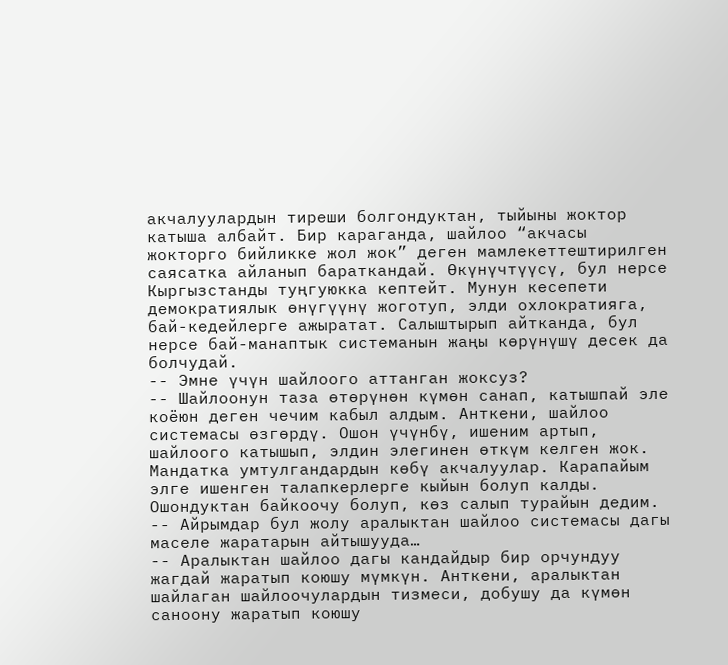акчалуулардын тиреши болгондуктан, тыйыны жоктор катыша албайт. Бир караганда, шайлоо “акчасы жокторго бийликке жол жок” деген мамлекеттештирилген саясатка айланып бараткандай. Өкүнүчтүүсү, бул нерсе Кыргызстанды туңгуюкка кептейт. Мунун кесепети демократиялык өнүгүүнү жоготуп, элди охлократияга, бай-кедейлерге ажыратат. Салыштырып айтканда, бул нерсе бай-манаптык системанын жаңы көрүнүшү десек да болчудай.
-- Эмне үчүн шайлоого аттанган жоксуз?
-- Шайлоонун таза өтөрүнөн күмөн санап, катышпай эле коёюн деген чечим кабыл алдым. Анткени, шайлоо системасы өзгөрдү. Ошон үчүнбү, ишеним артып, шайлоого катышып, элдин элегинен өткүм келген жок. Мандатка умтулгандардын көбү акчалуулар. Карапайым элге ишенген талапкерлерге кыйын болуп калды. Ошондуктан байкоочу болуп, көз салып турайын дедим.
-- Айрымдар бул жолу аралыктан шайлоо системасы дагы маселе жаратарын айтышууда…
-- Аралыктан шайлоо дагы кандайдыр бир орчундуу жагдай жаратып коюшу мүмкүн. Анткени, аралыктан шайлаган шайлоочулардын тизмеси, добушу да күмөн саноону жаратып коюшу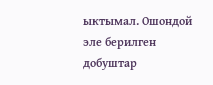ыктымал. Ошондой эле берилген добуштар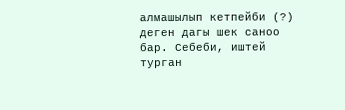алмашылып кетпейби (?) деген дагы шек саноо бар. Себеби, иштей турган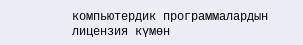компьютердик программалардын лицензия күмөн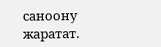саноону жаратат.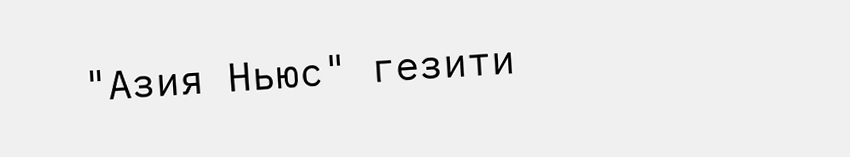"Азия Ньюс" гезити